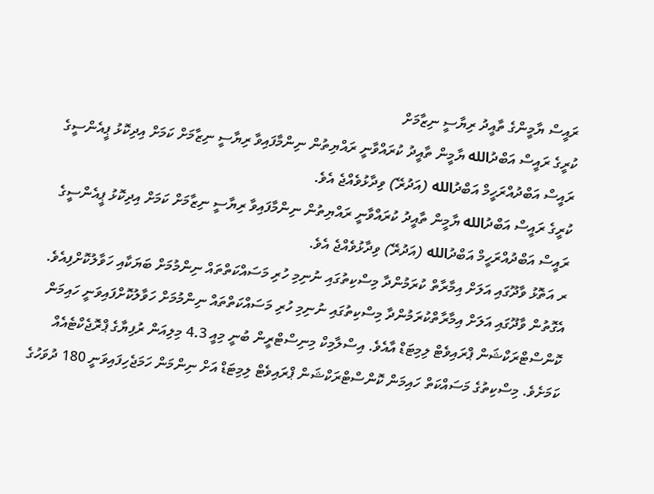ރައީސް ޔާމީންގެ ތާއީދު ރިޔާސީ ނިޒާމަށް
ކުރީގެ ރައީސް އަބްދުالله ޔާމީން ތާއީދު ކުރައްވާނީ ރައްޔިތުން ނިންމާފައިވާ ރިޔާސީ ނިޒާމަށް ކަމަށް އިދިކޮޅު ޕީއެންސީގެ ރައީސް އަބްދުއްރަހީމް އަބްދުالله (އަދުރޭ) ވިދާޅުވެއްޖެ އެވެ.
ކުރީގެ ރައީސް އަބްދުالله ޔާމީން ތާއީދު ކުރައްވާނީ ރައްޔިތުން ނިންމާފައިވާ ރިޔާސީ ނިޒާމަށް ކަމަށް އިދިކޮޅު ޕީއެންސީގެ ރައީސް އަބްދުއްރަހީމް އަބްދުالله (އަދުރޭ) ވިދާޅުވެއްޖެ އެވެ.
ރ އަތޮޅު ވާދޫގައި އަލަށް އިމާރާތް ކުރަމުންދާ މިސްކިތުގައި ނުނިމި ހުރި މަސައްކަތްތައް ނިންމުމަށް ބަޔަކާއި ހަވާލުކޮށްފިއެވެ. އެގޮތުން ވާދޫގައި އަލަށް އިމާރާތްކުރަމުންދާ މިސްކިތުގައި ނުނިމި ހުރި މަސައްކަތްތައް ނިންމުމަށް ހަވާލުކޮށްފައިވަނީ ހައިމަން ކޮންސްޓްރަކްޝަން ޕްރައިވެޓް ލިމިޓަޑް އާއެވެ. އިސްލާމިކް މިނިސްޓްރީން ބުނީ މިއީ 4.3 މިލިއަން ރުފިޔާގެ ޕްރޮޖެކްޓެއެއް ކަމަށެވެ. މިސްކިތުގެ މަސައްކަތް ހައިމަން ކޮންސްޓްރަކްޝަން ޕްރައިވެޓް ލިމިޓަޑް އަށް ނިންމަން ހަމަޖެހިފައިވަނީ 180 ދުވަހުގެ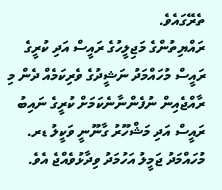ތެރޭގައެވެ.
ރައްޔިތުންގެ މަޖިލީހުގެ ރައީސް އަދި ކުރީގެ ރައީސް މުހައްމަދު ނަޝީދުގެ ވެރިކަމެއް ދެން މި ރާއްޖެއިން ނުފެންނާނެކަމަށް ކުރީގެ ނައިބު ރައީސް އަދި މަޝްހޫރު ގާނޫނީ ވަކީލު ޑރ. މުހައްމަދު ޖަމީލު އަހުމަދު ވިދާޅުވެއްޖެ އެވެ.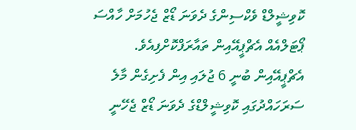ކޮވިޝީލްޑް ވެކްސިންގެ ދެވަނަ ޑޯޒް ޖެހުމަށް ހާއްސަ ޕޯޓަލްއެއް އެޗްޕީއޭއިން ތައާރަފްކޮށްފިއެވެ. އެޗްޕީއޭއިން ބުނީ 6 ޖުލައި އިން ފެށިގެން މާލެ ސަރަހައްދުގައި ކޮވިޝީލްޑްގެ ދެވަނަ ޑޯޒް ޖެހޭނީ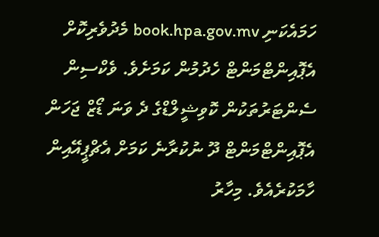ހަމައެކަނި book.hpa.gov.mv މެދުވެރިކޮށް އެޕޮއިންޓްމަންޓް ހެދުމުން ކަމަށެވެ. ވެކްސިން ސެންޓަރުތަކުން ކޮވިޝީލްޑްގެ ދެ ވަނަ ޑޯޒް ޖަހަން އެޕޮއިންޓްމަންޓް ދޫ ނުކުރާނެ ކަމަށް އެޗްޕީއޭއިން ހާމަކުރެއެވެ. މިހާރު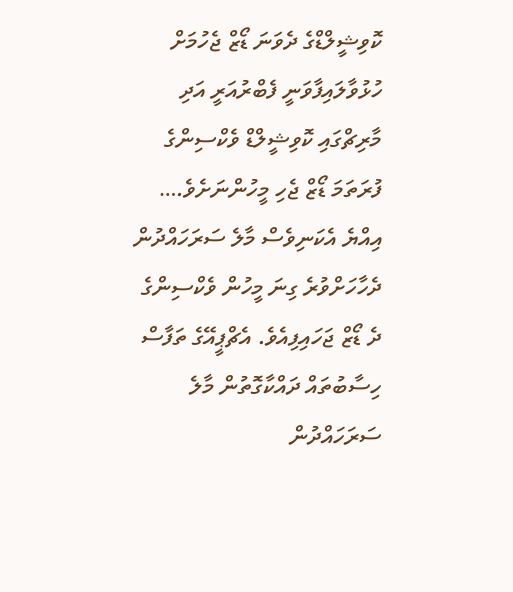ކޮވިޝީލްޑްގެ ދެވަނަ ޑޯޒް ޖެހުމަށް ހުޅުވާލައިފާވަނީ ފެބްރުއަރީ އަދި މާރިޗްގައި ކޮވިޝީލްޑް ވެކްސިންގެ ފުރަތަމަ ޑޯޒް ޖެހި މީހުންނަށެވެ.…
އިއްޔެ އެކަނިވެސް މާލެ ސަރަހައްދުން ދެހާހަށްވުރެ ގިނަ މީހުން ވެކްސިންގެ ދެ ޑޯޒް ޖަހައިފިއެވެ. އެޗްޕީއޭގެ ތަފާސް ހިސާބުތައް ދައްކާގޮތުން މާލެ ސަރަހައްދުން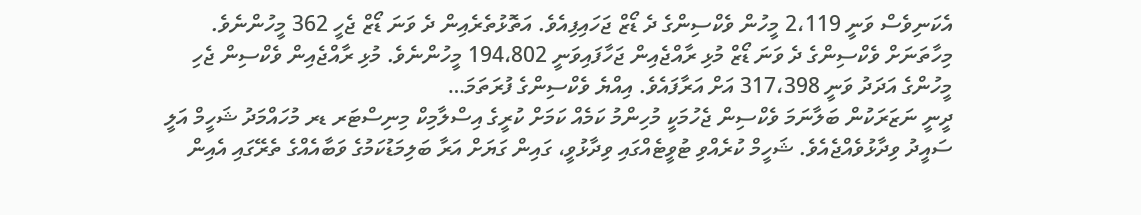އެކަނިވެސް ވަނީ 2،119 މީހުން ވެކްސިންގެ ދެ ޑޯޒް ޖަހައިފިއެވެ. އަތޮޅުތެރެއިން ދެ ވަނަ ޑޯޒް ޖެހީ 362 މީހުންނެވެ. މިހާތަނަށް ވެކްސިންގެ ދެ ވަނަ ޑޯޒް މުޅި ރާއްޖެއިން ޖަހާފައިވަނީ 194،802 މީހުންނެވެ. މުޅި ރާއްޖެއިން ވެކްސިން ޖެހި މީހުންގެ އަދަދު ވަނީ 317،398 އަށް އަރާފައެވެ. އިއްޔެ ވެކްސިންގެ ފުރަތަމަ…
ދީނީ ނަޒަރަކުން ބަލާނަމަ ވެކްސިން ޖެހުމަކީ މުހިންމު ކަމެއް ކަމަށް ކުރީގެ އިސްލާމިކް މިނިސްޓަރ ޑރ މުހައްމަދު ޝަހީމް އަލީ ސައީދު ވިދާޅުވެއްޖެއެވެ. ޝަހީމް ކުރެއްވި ޓުވީޓެއްގައި ވިދާޅުވީ، ގައިން ގަޔަށް އަރާ ބަލިމަޑުކަމުގެ ވަބާއެއްގެ ތެރޭގައި އެއިން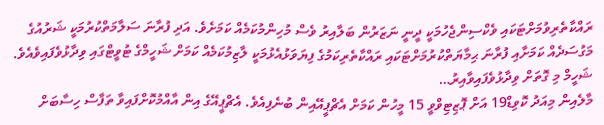ރައްކާތެރިވުމަށްޓަކައި ވެކްސިންޖެހުމަކީ ދީނީ ނަޒަރުން ބަލާއިރު ވެސް މުހިންމުކަމެއް ކަމަށެވެ. އަދި ފުރާނަ ސަލާމަތްކުރުމަކީ ޝަރުއުގެ މަގުސަދެއް ކަމަށާއި ފުރާނަ ޙިމާޔަތްކުރުމަށްޓަކައި ރައްކާތެރިކަމުގެ ފިޔަވަޅުއެޅުމަކީ ލާޒިމުކަމެއް ކަމަށް ޝަހީމްގެ ޓުވީޓްގައި ވިދާޅުވެފައިވެއެވެ. ޝަހީމް މި ގޮތަށް ވިދާޅުވެފައިވާއިރު…
މާލެއިން މިއަދު ކޮވިޑް19 އަށް ޕޮޒިޓިވްވީ 15 މީހުން ކަމަށް އެޗްޕީއޭއިން ބުނެފިއެވެ. އެޗްޕީއޭގެ އިން އާއްމުކޮށްފައިވާ ތަފާސް ހިސާބަށް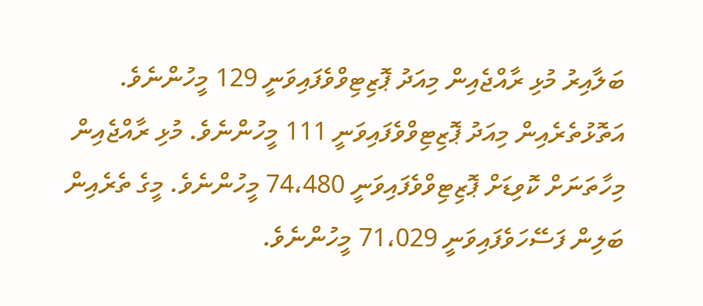ބަލާއިރު މުޅި ރާއްޖެއިން މިއަދު ޕޮޒިޓިވްވެފައިވަނީ 129 މީހުންނެވެ. އަތޮޅުތެރެއިން މިއަދު ޕޮޒިޓިވްވެފައިވަނީ 111 މީހުންނެވެ. މުޅި ރާއްޖެއިން މިހާތަނަށް ކޮވިޑަށް ޕޮޒިޓިވްވެފައިވަނީ 74،480 މީހުންނެވެ. މީގެ ތެރެއިން ބަލިން ފަސޭހަވެފައިވަނީ 71،029 މީހުންނެވެ.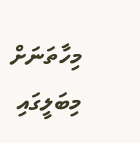މިހާތަނަށް މިބަލީގައި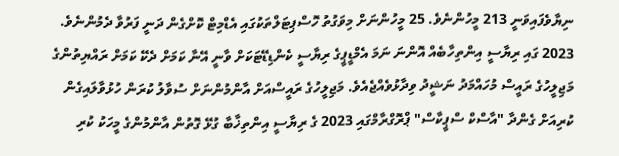ނިޔާވެފައިވަނީ 213 މީހުންނެވެ. 25 މީހުންނަށް މިވަގުތު ހޮސްޕިޓަލްތަކުގައި އެޑްމިޓް ކޮށްގެން ދަނީ ފަރުވާ ދެމުންނެވެ.
2023 ގައި ރިޔާސީ އިންތިހާބެއް އޮންނަ ނަމަ އެމްޑީޕީގެ ރިޔާސީ ކެންޑިޑޭޓަކަށް ވާނީ އޭނާ ކަމަށް ދެކޭ ކަމަށް ރައްޔިތުންގެ މަޖިލީހުގެ ރައީސް މުހައްމަދު ނަޝީދު ވިދާޅުވެއްޖެއެވެ. މަޖިލީހުގެ ރައީސްއަށް އާންމުންނަށް ސުވާލު ކުރަން ހުޅުވާލައިގެން ކުރިއަށް ގެންދާ "އާސްކް ސްޕީކާސް" ޕްރޮގްރާމްގައި 2023 ގެ ރިޔާސީ އިންތިޚާބާ ގުޅޭ ގޮތުން އާންމުންގެ މީހަކު ކުރި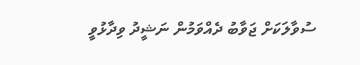ސުވާލަކަށް ޖަވާބު ދެއްވަމުން ނަޝީދު ވިދާޅުވީ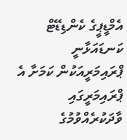އެމްޑީޕީގެ ކެންޑިޑޭޓް ކަނޑައަޅާނީ ޕްރައިމަރީއަކުން ކަމަށާ އެ ޕްރައިމަރީގައި ވާދަކުރެއްވުމުގެ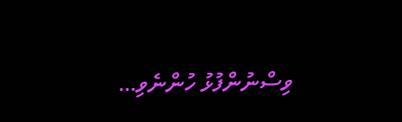ވިސްނުންފުޅު ހުންނެވި…